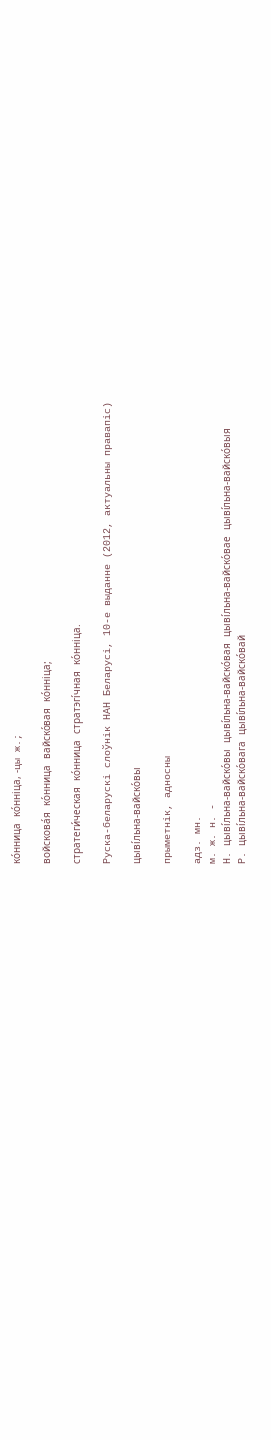ко́нница ко́нніца, -цы ж.;

войскова́я ко́нница вайско́вая ко́нніца;

стратеги́ческая ко́нница стратэгі́чная ко́нніца.

Руска-беларускі слоўнік НАН Беларусі, 10-е выданне (2012, актуальны правапіс)

цыві́льна-вайско́вы

прыметнік, адносны

адз. мн.
м. ж. н. -
Н. цыві́льна-вайско́вы цыві́льна-вайско́вая цыві́льна-вайско́вае цыві́льна-вайско́выя
Р. цыві́льна-вайско́вага цыві́льна-вайско́вай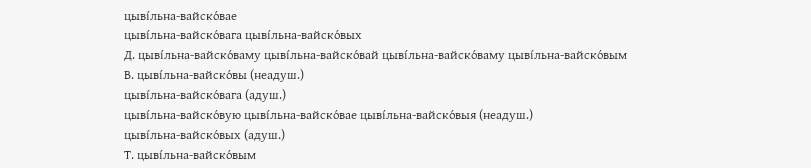цыві́льна-вайско́вае
цыві́льна-вайско́вага цыві́льна-вайско́вых
Д. цыві́льна-вайско́ваму цыві́льна-вайско́вай цыві́льна-вайско́ваму цыві́льна-вайско́вым
В. цыві́льна-вайско́вы (неадуш.)
цыві́льна-вайско́вага (адуш.)
цыві́льна-вайско́вую цыві́льна-вайско́вае цыві́льна-вайско́выя (неадуш.)
цыві́льна-вайско́вых (адуш.)
Т. цыві́льна-вайско́вым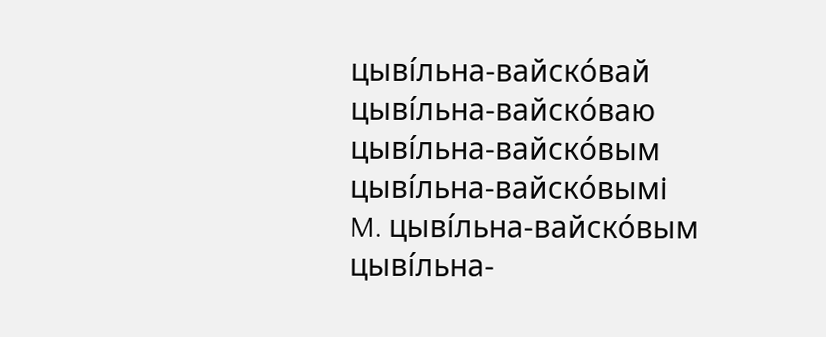цыві́льна-вайско́вай
цыві́льна-вайско́ваю
цыві́льна-вайско́вым цыві́льна-вайско́вымі
М. цыві́льна-вайско́вым цыві́льна-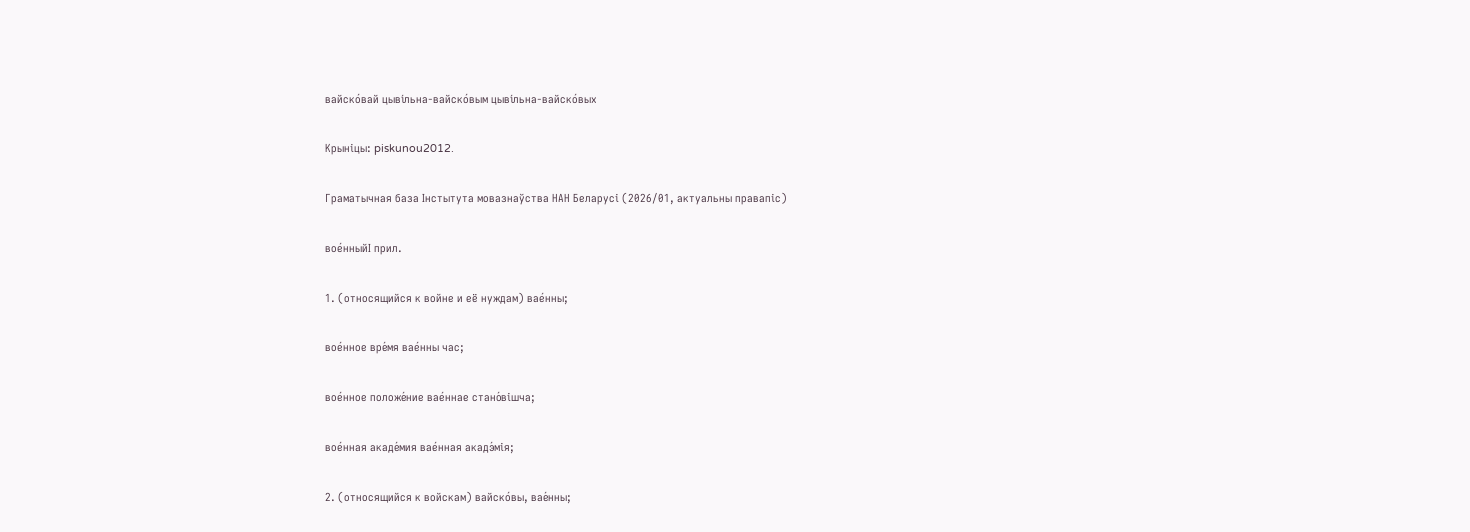вайско́вай цыві́льна-вайско́вым цыві́льна-вайско́вых

Крыніцы: piskunou2012.

Граматычная база Інстытута мовазнаўства НАН Беларусі (2026/01, актуальны правапіс)

вое́нныйI прил.

1. (относящийся к войне и её нуждам) вае́нны;

вое́нное вре́мя вае́нны час;

вое́нное положе́ние вае́ннае стано́вішча;

вое́нная акаде́мия вае́нная акадэ́мія;

2. (относящийся к войскам) вайско́вы, вае́нны;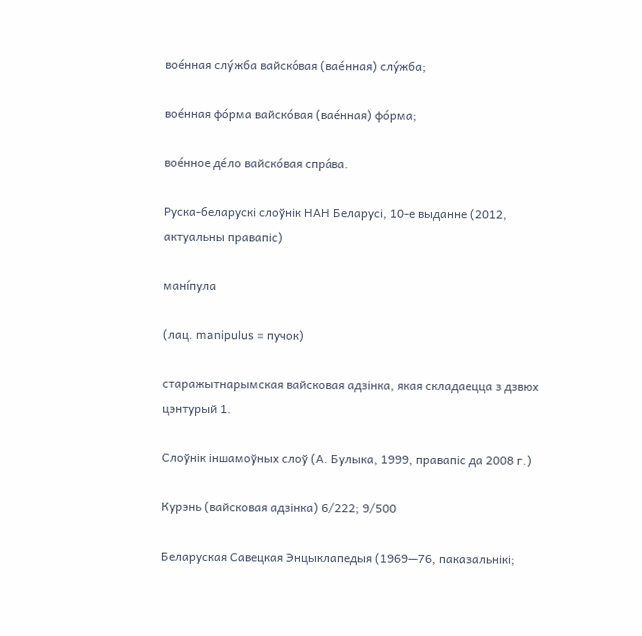вое́нная слу́жба вайско́вая (вае́нная) слу́жба;

вое́нная фо́рма вайско́вая (вае́нная) фо́рма;

вое́нное де́ло вайско́вая спра́ва.

Руска-беларускі слоўнік НАН Беларусі, 10-е выданне (2012, актуальны правапіс)

мані́пула

(лац. manipulus = пучок)

старажытнарымская вайсковая адзінка, якая складаецца з дзвюх цэнтурый 1.

Слоўнік іншамоўных слоў (А. Булыка, 1999, правапіс да 2008 г.)

Курэнь (вайсковая адзінка) 6/222; 9/500

Беларуская Савецкая Энцыклапедыя (1969—76, паказальнікі;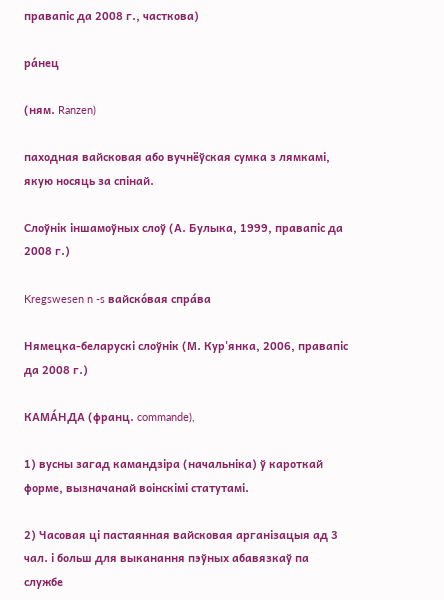правапіс да 2008 г., часткова)

ра́нец

(ням. Ranzen)

паходная вайсковая або вучнёўская сумка з лямкамі, якую носяць за спінай.

Слоўнік іншамоўных слоў (А. Булыка, 1999, правапіс да 2008 г.)

Kregswesen n -s вайско́вая спра́ва

Нямецка-беларускі слоўнік (М. Кур'янка, 2006, правапіс да 2008 г.)

КАМА́НДА (франц. commande),

1) вусны загад камандзіра (начальніка) ў кароткай форме, вызначанай воінскімі статутамі.

2) Часовая ці пастаянная вайсковая арганізацыя ад 3 чал. і больш для выканання пэўных абавязкаў па службе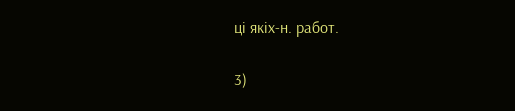ці якіх-н. работ.

3)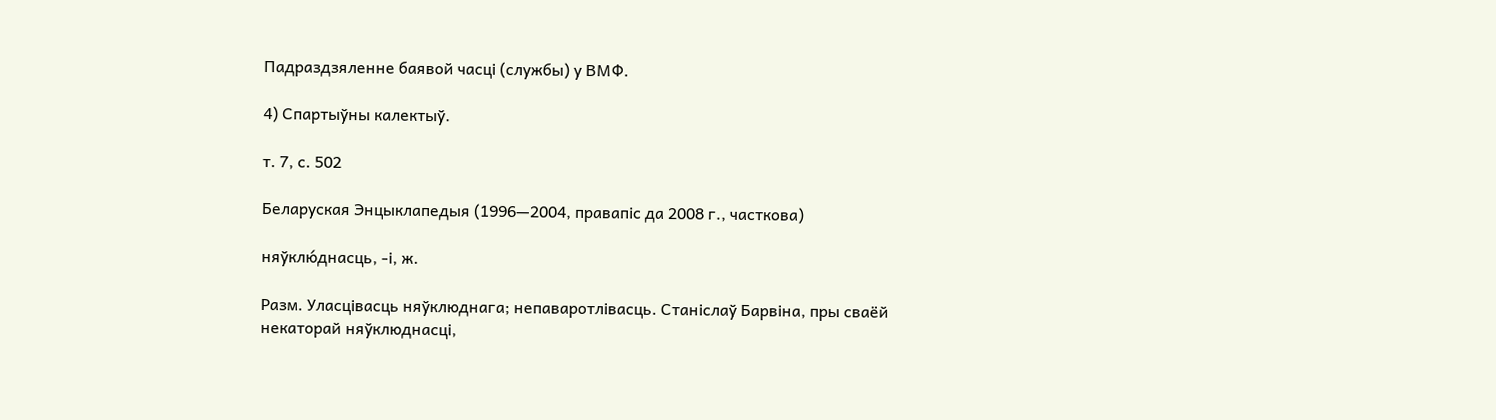Падраздзяленне баявой часці (службы) у ВМФ.

4) Спартыўны калектыў.

т. 7, с. 502

Беларуская Энцыклапедыя (1996—2004, правапіс да 2008 г., часткова)

няўклю́днасць, ‑і, ж.

Разм. Уласцівасць няўклюднага; непаваротлівасць. Станіслаў Барвіна, пры сваёй некаторай няўклюднасці,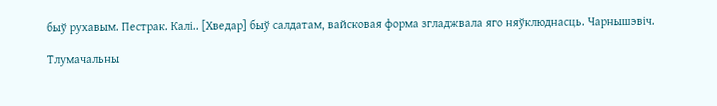быў рухавым. Пестрак. Калі.. [Хведар] быў салдатам, вайсковая форма згладжвала яго няўклюднасць. Чарнышэвіч.

Тлумачальны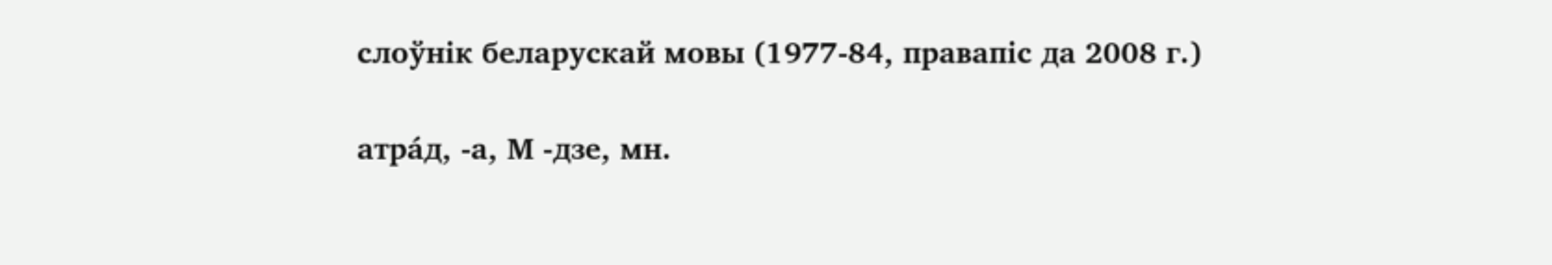слоўнік беларускай мовы (1977-84, правапіс да 2008 г.)

атра́д, -а, М -дзе, мн.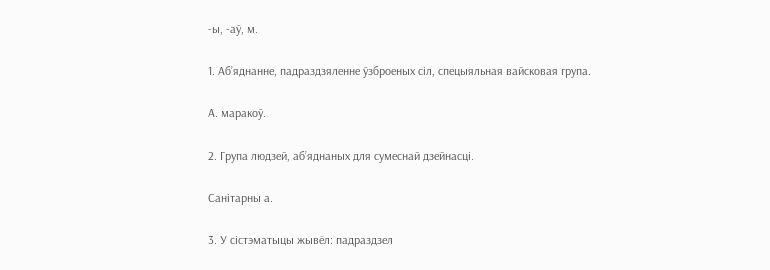-ы, -аў, м.

1. Аб’яднанне, падраздзяленне ўзброеных сіл, спецыяльная вайсковая група.

А. маракоў.

2. Група людзей, аб’яднаных для сумеснай дзейнасці.

Санітарны а.

3. У сістэматыцы жывёл: падраздзел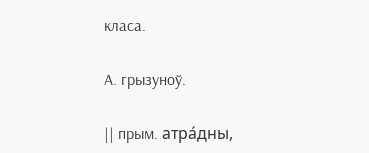класа.

А. грызуноў.

|| прым. атра́дны,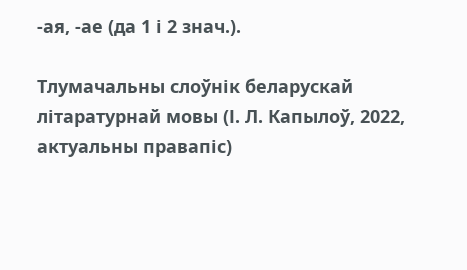-ая, -ае (да 1 і 2 знач.).

Тлумачальны слоўнік беларускай літаратурнай мовы (І. Л. Капылоў, 2022, актуальны правапіс)